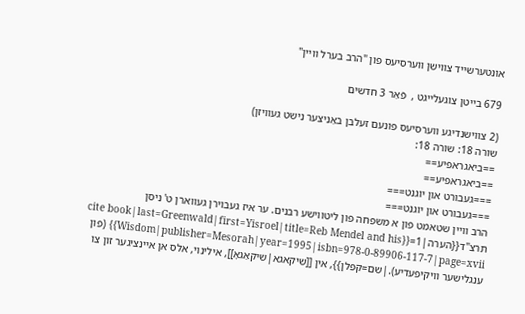אונטערשייד צווישן ווערסיעס פון "הרב בערל וויין"

679 בייטן צוגעלייגט ,  פֿאַר 3 חדשים

(2 צווישנדיגע ווערסיעס פונעם זעלבן באַניצער נישט געוויזן)
שורה 18: שורה 18:
==ביאגראפיע==
==ביאגראפיע==
===געבורט און יוגנט===
===געבורט און יוגנט===
הרב וויין שטאמט פון א משפחה פון ליטווישע רבנים. ער איז געבוירן געווארן ט' ניסן תרצ"ד{{הערה|1={{cite book|last=Greenwald|first=Yisroel|title=Reb Mendel and his Wisdom|publisher=Mesorah|year=1995|isbn=978-0-89906-117-7|page=xvii}} (פון ענגלישער וויקיפעדיע).|שם=קפלן}}, אין [[שיקאגא|שיקאַגאָ]], אילינוי, אלס אן איינציגער זון צו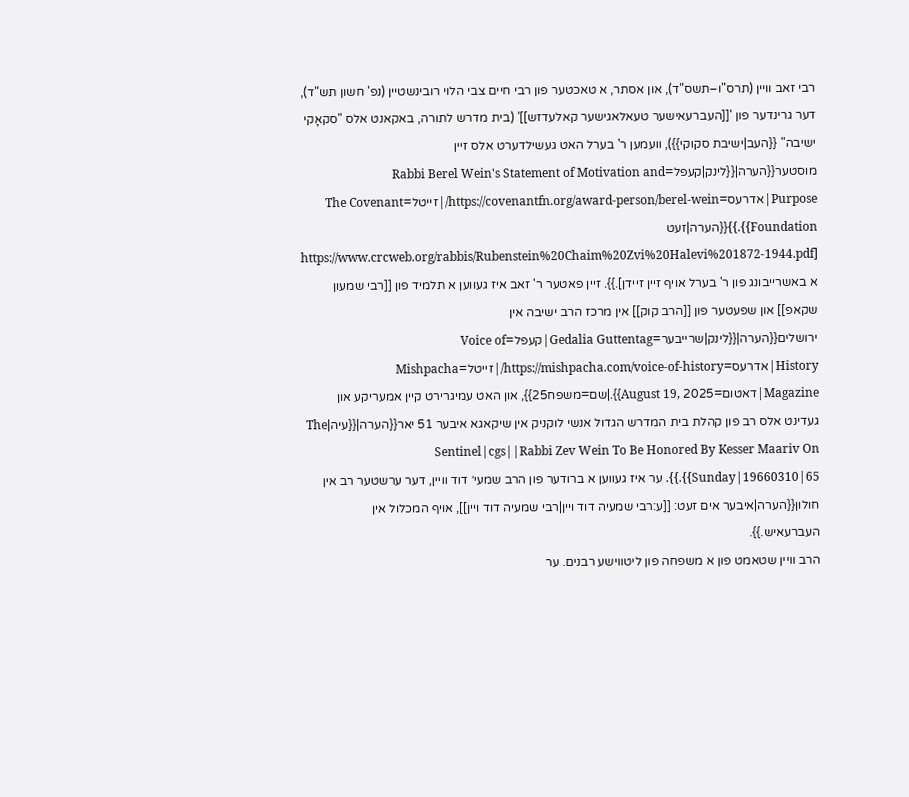רבי זאב וויין (תרס"ו–תשס"ד), און אסתר, א טאכטער פון רבי חיים צבי הלוי רובינשטיין (נפ' חשון תש"ד), דער גרינדער פון '[[העברעאישער טעאלאגישער קאלעדזש]]' (בית מדרש לתורה, באקאנט אלס "סקאָקי ישיבה" {{העב|ישיבת סקוקי}}), וועמען ר' בערל האט געשילדערט אלס זיין מוסטער{{הערה|{{לינק|קעפל=Rabbi Berel Wein's Statement of Motivation and Purpose|אדרעס=https://covenantfn.org/award-person/berel-wein/|זייטל=The Covenant Foundation}}.}}{{הערה|זעט [https://www.crcweb.org/rabbis/Rubenstein%20Chaim%20Zvi%20Halevi%201872-1944.pdf א באשרייבונג פון ר' בערל אויף זיין זיידן].}}. זיין פאטער ר' זאב איז געווען א תלמיד פון [[רבי שמעון שקאפ]] און שפעטער פון [[הרב קוק]] אין מרכז הרב ישיבה אין ירושלים{{הערה|{{לינק|שרייבער=Gedalia Guttentag|קעפל=Voice of History|אדרעס=https://mishpacha.com/voice-of-history/|זייטל=Mishpacha Magazine|דאטום=August 19, 2025}}.|שם=משפח25}}, און האט עמיגרירט קיין אמעריקע און געדינט אלס רב פון קהלת בית המדרש הגדול אנשי לוקניק אין שיקאגא איבער 51 יאר{{הערה|{{עיה|The Sentinel|cgs||Rabbi Zev Wein To Be Honored By Kesser Maariv On Sunday|19660310|65}}.}}. ער איז געווען א ברודער פון הרב שמעי׳ דוד וויין, דער ערשטער רב אין חולון{{הערה|איבער אים זעט: [[ע:רבי שמעיה דוד ויין|רבי שמעיה דוד ויין]], אויף המכלול אין העברעאיש.}}.
הרב וויין שטאמט פון א משפחה פון ליטווישע רבנים. ער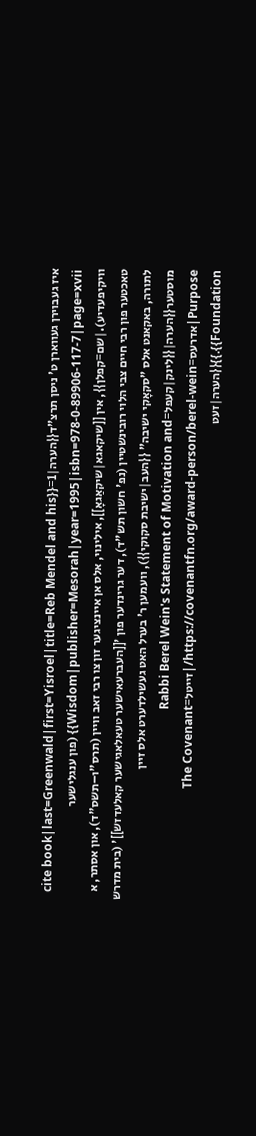איז געבוירן געווארן ט' ניסן תרצ"ד{{הערה|1={{cite book|last=Greenwald|first=Yisroel|title=Reb Mendel and his Wisdom|publisher=Mesorah|year=1995|isbn=978-0-89906-117-7|page=xvii}} (פון ענגלישער וויקיפעדיע).|שם=קפלן}}, אין [[שיקאגא|שיקאַגאָ]], אילינוי, אלס אן איינציגער זון צו רבי זאב וויין (תרס"ו–תשס"ד), און אסתר, א טאכטער פון רבי חיים צבי הלוי רובינשטיין (נפ' חשון תש"ד), דער גרינדער פון '[[העברעאישער טעאלאגישער קאלעדזש]]' (בית מדרש לתורה, באקאנט אלס "סקאָקי ישיבה" {{העב|ישיבת סקוקי}}), וועמען ר' בערל האט געשילדערט אלס זיין מוסטער{{הערה|{{לינק|קעפל=Rabbi Berel Wein's Statement of Motivation and Purpose|אדרעס=https://covenantfn.org/award-person/berel-wein/|זייטל=The Covenant Foundation}}.}}{{הערה|זעט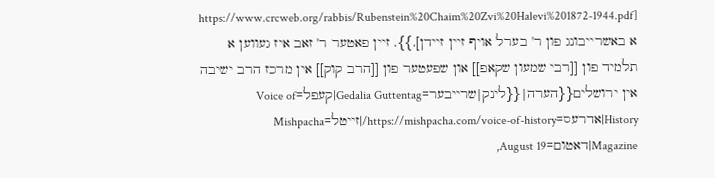[https://www.crcweb.org/rabbis/Rubenstein%20Chaim%20Zvi%20Halevi%201872-1944.pdf א באשרייבונג פון ר' בערל אויף זיין זיידן].}}. זיין פאטער ר' זאב איז געווען א תלמיד פון [[רבי שמעון שקאפ]] און שפעטער פון [[הרב קוק]] אין מרכז הרב ישיבה אין ירושלים{{הערה|{{לינק|שרייבער=Gedalia Guttentag|קעפל=Voice of History|אדרעס=https://mishpacha.com/voice-of-history/|זייטל=Mishpacha Magazine|דאטום=August 19,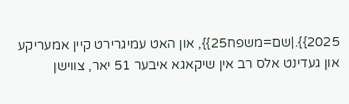2025}}.|שם=משפח25}}, און האט עמיגרירט קיין אמעריקע און געדינט אלס רב אין שיקאגא איבער 51 יאר, צווישן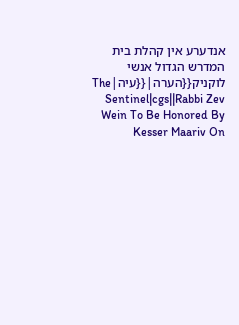אנדערע אין קהלת בית המדרש הגדול אנשי לוקניק{{הערה|{{עיה|The Sentinel|cgs||Rabbi Zev Wein To Be Honored By Kesser Maariv On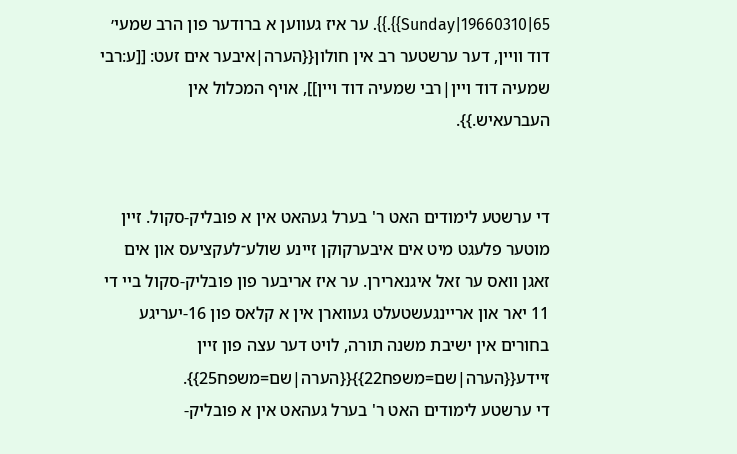Sunday|19660310|65}}.}}. ער איז געווען א ברודער פון הרב שמעי׳ דוד וויין, דער ערשטער רב אין חולון{{הערה|איבער אים זעט: [[ע:רבי שמעיה דוד ויין|רבי שמעיה דוד ויין]], אויף המכלול אין העברעאיש.}}.


די ערשטע לימודים האט ר' בערל געהאט אין א פובליק-סקול. זיין מוטער פלעגט מיט אים איבערקוקן זיינע שולע־לעקציעס און אים זאגן וואס ער זאל איגנארירן. ער איז אריבער פון פובליק-סקול ביי די 11 יאר און אריינגעשטעלט געווארן אין א קלאס פון 16-יעריגע בחורים אין ישיבת משנה תורה, לויט דער עצה פון זיין זיידע{{הערה|שם=משפח22}}{{הערה|שם=משפח25}}.
די ערשטע לימודים האט ר' בערל געהאט אין א פובליק-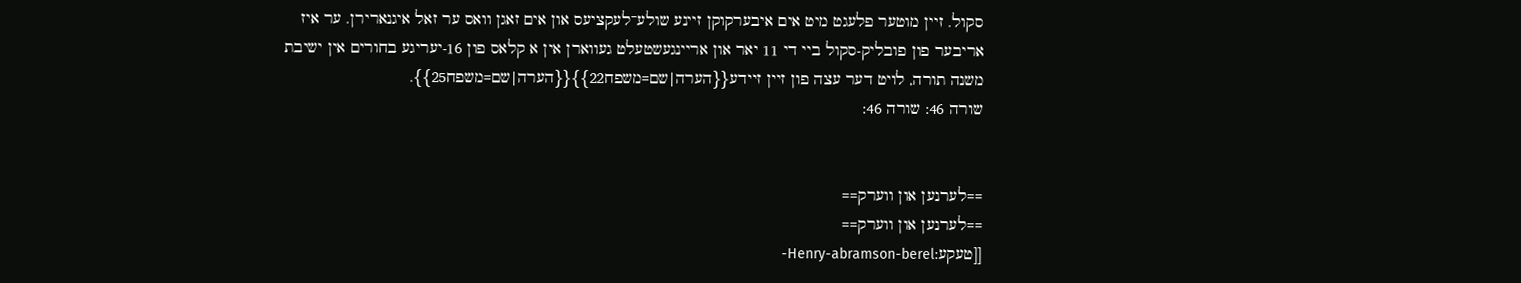סקול. זיין מוטער פלעגט מיט אים איבערקוקן זיינע שולע־לעקציעס און אים זאגן וואס ער זאל איגנארירן. ער איז אריבער פון פובליק-סקול ביי די 11 יאר און אריינגעשטעלט געווארן אין א קלאס פון 16-יעריגע בחורים אין ישיבת משנה תורה, לויט דער עצה פון זיין זיידע{{הערה|שם=משפח22}}{{הערה|שם=משפח25}}.
שורה 46: שורה 46:


==לערנען און ווערק==
==לערנען און ווערק==
[[טעקע:Henry-abramson-berel-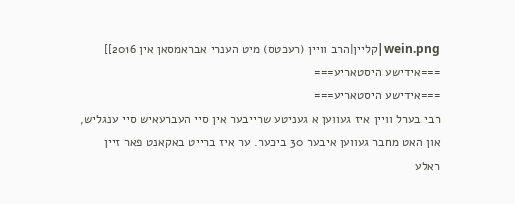wein.png|קליין|הרב וויין (רעכטס) מיט הענרי אבראמסאן אין 2016]]
===אידישע היסטאריע===
===אידישע היסטאריע===
רבי בערל וויין איז געווען א געניטע שרייבער אין סיי העברעאיש סיי ענגליש, און האט מחבר געווען איבער 30 ביכער. ער איז ברייט באקאנט פאר זיין ראלע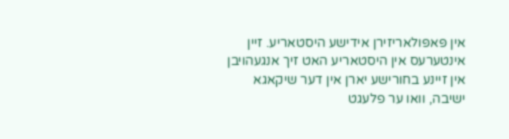אין פּאפּולאריזירן אידישע היסטאריע. זיין אינטערעס אין היסטאריע האט זיך אנגעהויבן אין זיינע בחורישע יארן אין דער שיקאגא ישיבה, וואו ער פלעגט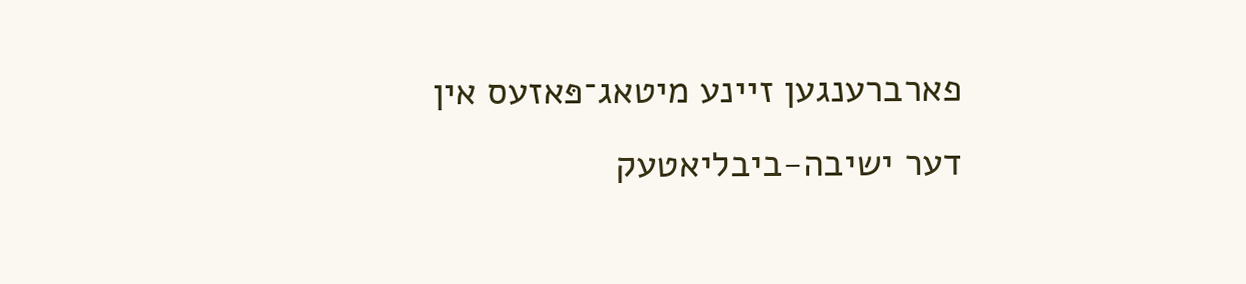פארברענגען זיינע מיטאג־פּאזעס אין דער ישיבה-ביבליאטעק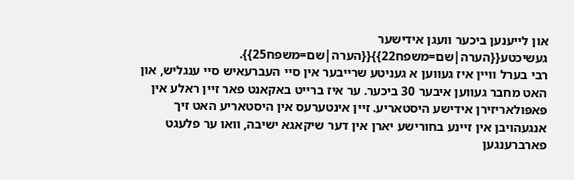און לייענען ביכער וועגן אידישער געשיכטע{{הערה|שם=משפח22}}{{הערה|שם=משפח25}}.
רבי בערל וויין איז געווען א געניטע שרייבער אין סיי העברעאיש סיי ענגליש, און האט מחבר געווען איבער 30 ביכער. ער איז ברייט באקאנט פאר זיין ראלע אין פּאפּולאריזירן אידישע היסטאריע. זיין אינטערעס אין היסטאריע האט זיך אנגעהויבן אין זיינע בחורישע יארן אין דער שיקאגא ישיבה, וואו ער פלעגט פארברענגען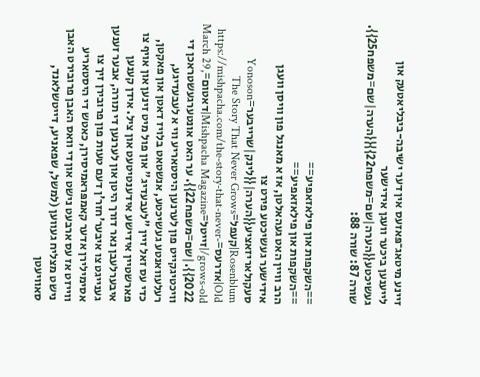זיינע מיטאג־פּאזעס אין דער ישיבה-ביבליאטעק און לייענען ביכער וועגן אידישער געשיכטע{{הערה|שם=משפח22}}{{הערה|שם=משפח25}}.
שורה 87: שורה 88:


==השקפות און פילאזאפיע==
==השקפות און פילאזאפיע==
הרב וויין האט געהאלטן, אז א מאנגל פון וויסן וועגן אידישער געשיכטע פירט צו סעקולאריזאציע{{הערה|{{לינק|שרייבער=Yonoson Rosenblum|קעפל=The Story That Never Grows Old|אדרעס=https://mishpacha.com/the-story-that-never-grows-old/|זייטל=Mishpacha Magazine|דאטום=March 29, 2022}}.|שם=משפח22}}. ער האט אונטערגעשטראכן די וויכטיגקייט פון לערנען היסטאריע ווי א לעבעדיגע, רעלעוואנטע געשיכטע, אנשטאט בלויז דאטן און פאקטן, כדי עס זאל זיין "לעבעדיג" און פול מיט זינען און אויף צו פארשטיין אידישע אידענטיטעט און ציל. אידן קענען איבערלעבן נאר דורך היטן און לערנען די תורה, אבער זענען גענייגט צו איבער'חזר'ן דעם טעות פון פרובירן זיך צו אסימילירן אדער קאמפּראמיסירן, כאטש די היסטאריע ווייזט אז עס ארבעט נישט און די וואס האבן פרובירט האבן נישט מצליח געווען (למשל, שפאניע, דייטשלאנד, סאוויעטן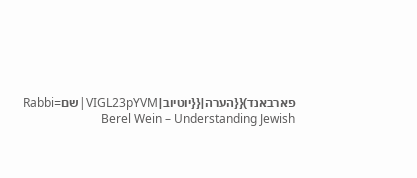פארבאנד){{הערה|{{יוטיוב|VIGL23pYVM|שם=Rabbi Berel Wein – Understanding Jewish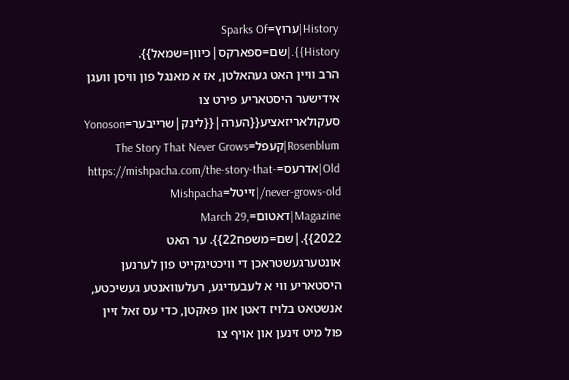History|ערוץ=Sparks Of History}}.|שם=ספארקס|כיוון=שמאל}}.
הרב וויין האט געהאלטן, אז א מאנגל פון וויסן וועגן אידישער היסטאריע פירט צו סעקולאריזאציע{{הערה|{{לינק|שרייבער=Yonoson Rosenblum|קעפל=The Story That Never Grows Old|אדרעס=https://mishpacha.com/the-story-that-never-grows-old/|זייטל=Mishpacha Magazine|דאטום=March 29, 2022}}.|שם=משפח22}}. ער האט אונטערגעשטראכן די וויכטיגקייט פון לערנען היסטאריע ווי א לעבעדיגע, רעלעוואנטע געשיכטע, אנשטאט בלויז דאטן און פאקטן, כדי עס זאל זיין פול מיט זינען און אויף צו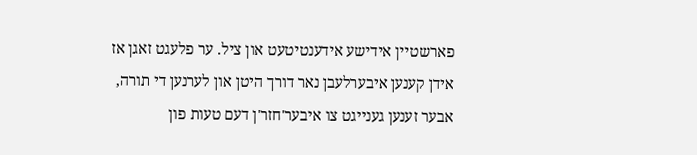פארשטיין אידישע אידענטיטעט און ציל. ער פלעגט זאגן אז אידן קענען איבערלעבן נאר דורך היטן און לערנען די תורה, אבער זענען גענייגט צו איבער'חזר'ן דעם טעות פון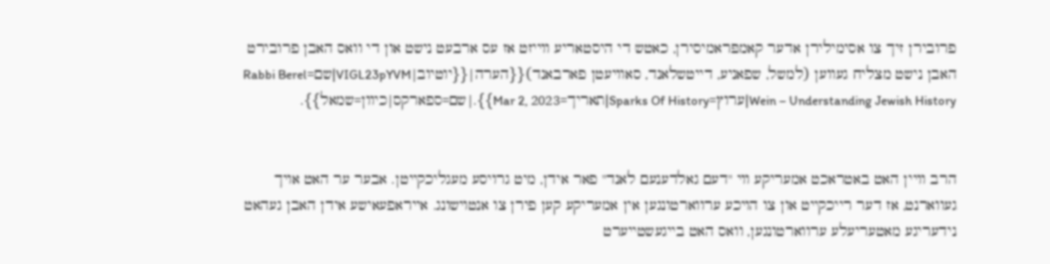פרובירן זיך צו אסימילירן אדער קאמפּראמיסירן, כאטש די היסטאריע ווייזט אז עס ארבעט נישט און די וואס האבן פרובירט האבן נישט מצליח געווען (למשל, שפאניע, דייטשלאנד, סאוויעטן פארבאנד){{הערה|{{יוטיוב|VIGL23pYVM|שם=Rabbi Berel Wein – Understanding Jewish History|ערוץ=Sparks Of History|תאריך=Mar 2, 2023}}.|שם=ספארקס|כיוון=שמאל}}.


הרב וויין האט באטראכט אמעריקע ווי "דעם גאלדענעם לאנד" פאר אידן, מיט גרויסע מעגליכקייטן. אבער ער האט אויך געווארנט, אז דער רייכקייט און צו הויכע ערווארטונגען אין אמעריקע קען פירן צו אנטוישונג. אייראפעאישע אידן האבן געהאט נידעריגע מאטעריעלע ערווארטונגען, וואס האט בייגעשטייערט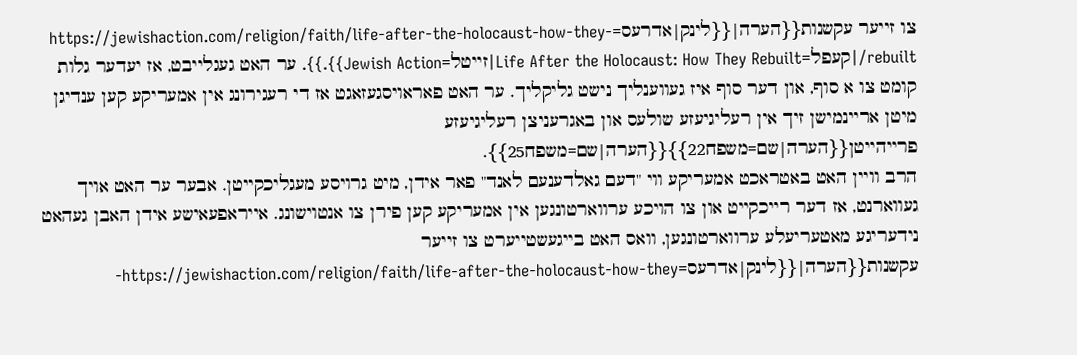צו זייער עקשנות{{הערה|{{לינק|אדרעס=https://jewishaction.com/religion/faith/life-after-the-holocaust-how-they-rebuilt/|קעפל=Life After the Holocaust: How They Rebuilt|זייטל=Jewish Action}}.}}. ער האט געגלייבט, אז יעדער גלות קומט צו א סוף, און דער סוף איז געווענליך נישט גליקליך. ער האט פאראויסגעזאגט אז די רעגירונג אין אמעריקע קען ענדיגן מיטן אריינמישן זיך אין רעליגיעזע שולעס און באגרעניצן רעליגיעזע פרייהייטן{{הערה|שם=משפח22}}{{הערה|שם=משפח25}}.
הרב וויין האט באטראכט אמעריקע ווי "דעם גאלדענעם לאנד" פאר אידן, מיט גרויסע מעגליכקייטן. אבער ער האט אויך געווארנט, אז דער רייכקייט און צו הויכע ערווארטונגען אין אמעריקע קען פירן צו אנטוישונג. אייראפעאישע אידן האבן געהאט נידעריגע מאטעריעלע ערווארטונגען, וואס האט בייגעשטייערט צו זייער עקשנות{{הערה|{{לינק|אדרעס=https://jewishaction.com/religion/faith/life-after-the-holocaust-how-they-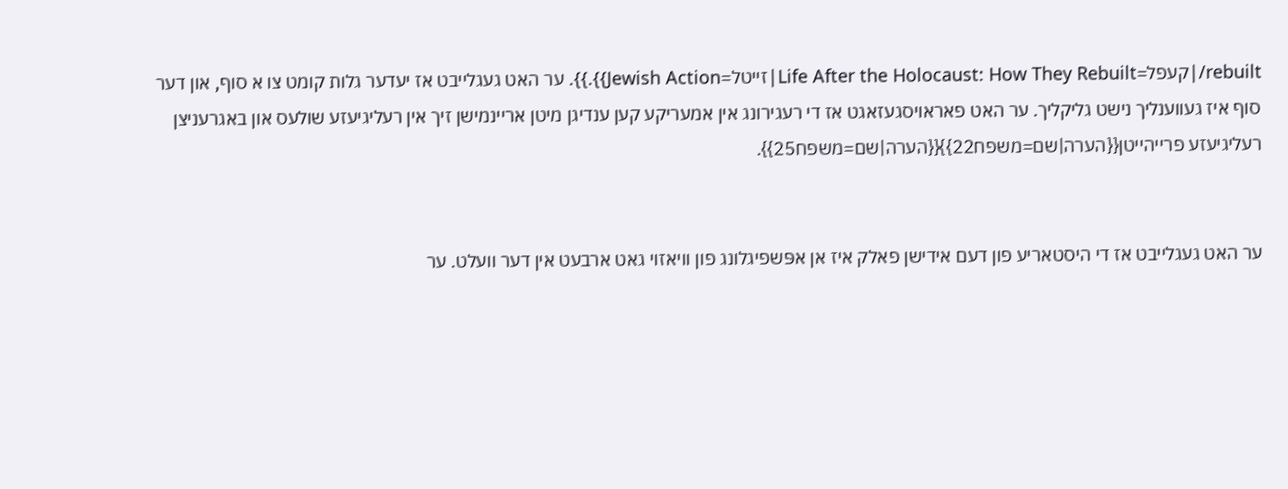rebuilt/|קעפל=Life After the Holocaust: How They Rebuilt|זייטל=Jewish Action}}.}}. ער האט געגלייבט אז יעדער גלות קומט צו א סוף, און דער סוף איז געווענליך נישט גליקליך. ער האט פאראויסגעזאגט אז די רעגירונג אין אמעריקע קען ענדיגן מיטן אריינמישן זיך אין רעליגיעזע שולעס און באגרעניצן רעליגיעזע פרייהייטן{{הערה|שם=משפח22}}{{הערה|שם=משפח25}}.


ער האט געגלייבט אז די היסטאריע פון דעם אידישן פאלק איז אן אפּשפיגלונג פון וויאזוי גאט ארבעט אין דער וועלט. ער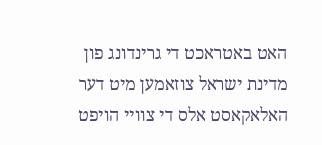האט באטראכט די גרינדונג פון מדינת ישראל צוזאמען מיט דער האלאקאסט אלס די צוויי הויפט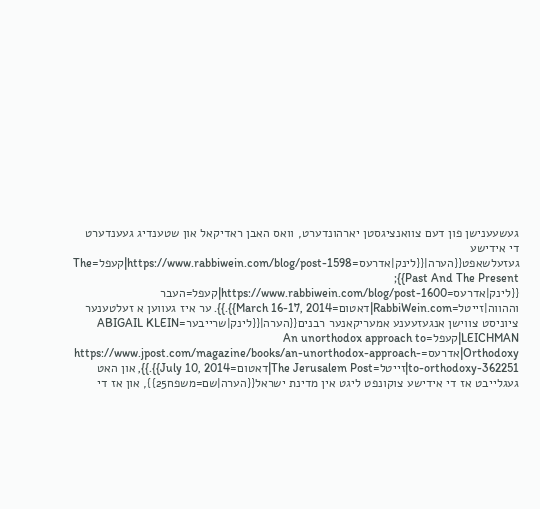געשעענישן פון דעם צוואנציגסטן יארהונדערט, וואס האבן ראדיקאל און שטענדיג געענדערט די אידישע געזעלשאפט{{הערה|{{לינק|אדרעס=https://www.rabbiwein.com/blog/post-1598|קעפל=The Past And The Present}}; {{לינק|אדרעס=https://www.rabbiwein.com/blog/post-1600|קעפל=העבר וההווה|זייטל=RabbiWein.com|דאטום=March 16-17, 2014}}.}}. ער איז געווען א זעלטענער ציוניסט צווישן אנגעזעענע אמעריקאנער רבנים{{הערה|{{לינק|שרייבער=ABIGAIL KLEIN LEICHMAN|קעפל=An unorthodox approach to Orthodoxy|אדרעס=https://www.jpost.com/magazine/books/an-unorthodox-approach-to-orthodoxy-362251|זייטל=The Jerusalem Post|דאטום=July 10, 2014}}.}}, און האט געגלייבט אז די אידישע צוקונפט ליגט אין מדינת ישראל{{הערה|שם=משפח25}}, און אז די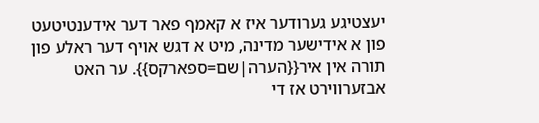יעצטיגע גערודער איז א קאמף פאר דער אידענטיטעט פון א אידישער מדינה, מיט א דגש אויף דער ראלע פון תורה אין איר{{הערה|שם=ספארקס}}. ער האט אבזערווירט אז די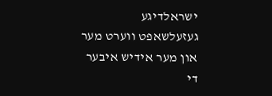ישראלדיגע געזעלשאפט ווערט מער און מער אידיש איבער די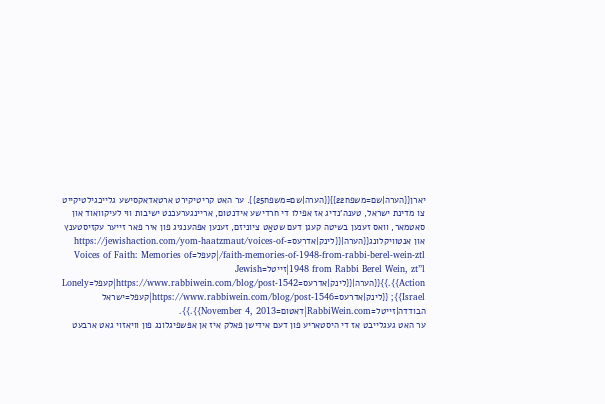יארן{{הערה|שם=משפח22}}{{הערה|שם=משפח25}}. ער האט קריטיקירט ארטאדאקסישע גלייכגילטיקייט צו מדינת ישראל, טענה'נדיג אז אפילו די חרדישע אידנטום, אריינגערעכנט ישיבות ווי לעיקוואוד און סאטמאר, וואס זענען בשיטה קעגן דעם שטאַט ציוניזם, זענען אפהענגיג פון איר פאר זייער עקזיסטענץ און אנטוויקלונג{{הערה|{{לינק|אדרעס=https://jewishaction.com/yom-haatzmaut/voices-of-faith-memories-of-1948-from-rabbi-berel-wein-ztl/|קעפל=Voices of Faith: Memories of 1948 from Rabbi Berel Wein, zt”l|זייטל=Jewish Action}}.}}{{הערה|{{לינק|אדרעס=https://www.rabbiwein.com/blog/post-1542|קעפל=Lonely Israel}}; {{לינק|אדרעס=https://www.rabbiwein.com/blog/post-1546|קעפל=ישראל הבודדה|זייטל=RabbiWein.com|דאטום=November 4, 2013}}.}}.
ער האט געגלייבט אז די היסטאריע פון דעם אידישן פאלק איז אן אפּשפיגלונג פון וויאזוי גאט ארבעט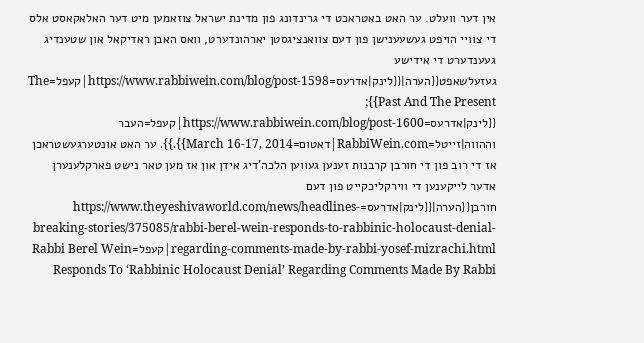אין דער וועלט. ער האט באטראכט די גרינדונג פון מדינת ישראל צוזאמען מיט דער האלאקאסט אלס די צוויי הויפט געשעענישן פון דעם צוואנציגסטן יארהונדערט, וואס האבן ראדיקאל און שטענדיג געענדערט די אידישע געזעלשאפט{{הערה|{{לינק|אדרעס=https://www.rabbiwein.com/blog/post-1598|קעפל=The Past And The Present}}; {{לינק|אדרעס=https://www.rabbiwein.com/blog/post-1600|קעפל=העבר וההווה|זייטל=RabbiWein.com|דאטום=March 16-17, 2014}}.}}. ער האט אונטערגעשטראכן אז די רוב פון די חורבן קרבנות זענען געווען הלכה'דיג אידן און אז מען טאר נישט פארקלענערן אדער לייקענען די ווירקליכקייט פון דעם חורבן{{הערה|{{לינק|אדרעס=https://www.theyeshivaworld.com/news/headlines-breaking-stories/375085/rabbi-berel-wein-responds-to-rabbinic-holocaust-denial-regarding-comments-made-by-rabbi-yosef-mizrachi.html|קעפל=Rabbi Berel Wein Responds To ‘Rabbinic Holocaust Denial’ Regarding Comments Made By Rabbi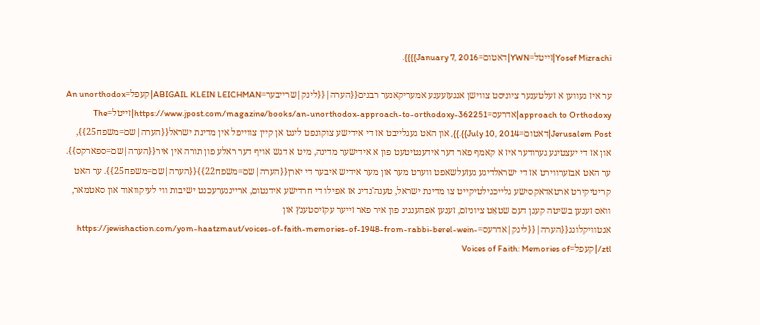Yosef Mizrachi|זייטל=YWN|דאטום=January 7, 2016}}}}.

ער איז געווען א זעלטענער ציוניסט צווישן אנגעזעענע אמעריקאנער רבנים{{הערה|{{לינק|שרייבער=ABIGAIL KLEIN LEICHMAN|קעפל=An unorthodox approach to Orthodoxy|אדרעס=https://www.jpost.com/magazine/books/an-unorthodox-approach-to-orthodoxy-362251|זייטל=The Jerusalem Post|דאטום=July 10, 2014}}.}}, און האט געגלייבט אז די אידישע צוקונפט ליגט אן קיין צווייפל אין מדינת ישראל{{הערה|שם=משפח25}}, און אז די יעצטיגע גערודער איז א קאמף פאר דער אידענטיטעט פון א אידישער מדינה, מיט א דגש אויף דער ראלע פון תורה אין איר{{הערה|שם=ספארקס}}. ער האט אבזערווירט אז די ישראלדיגע געזעלשאפט ווערט מער און מער אידיש איבער די יארן{{הערה|שם=משפח22}}{{הערה|שם=משפח25}}. ער האט קריטיקירט ארטאדאקסישע גלייכגילטיקייט צו מדינת ישראל, טענה'נדיג אז אפילו די חרדישע אידנטום, אריינגערעכנט ישיבות ווי לעיקוואוד און סאטמאר, וואס זענען בשיטה קעגן דעם שטאַט ציוניזם, זענען אפהענגיג פון איר פאר זייער עקזיסטענץ און אנטוויקלונג{{הערה|{{לינק|אדרעס=https://jewishaction.com/yom-haatzmaut/voices-of-faith-memories-of-1948-from-rabbi-berel-wein-ztl/|קעפל=Voices of Faith: Memories of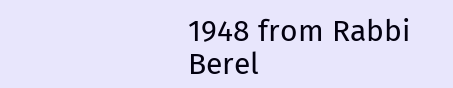1948 from Rabbi Berel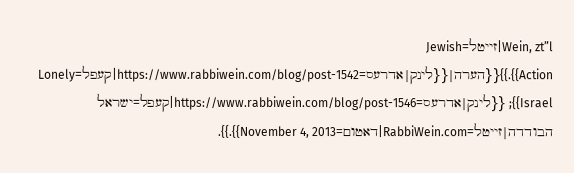Wein, zt”l|זייטל=Jewish Action}}.}}{{הערה|{{לינק|אדרעס=https://www.rabbiwein.com/blog/post-1542|קעפל=Lonely Israel}}; {{לינק|אדרעס=https://www.rabbiwein.com/blog/post-1546|קעפל=ישראל הבודדה|זייטל=RabbiWein.com|דאטום=November 4, 2013}}.}}.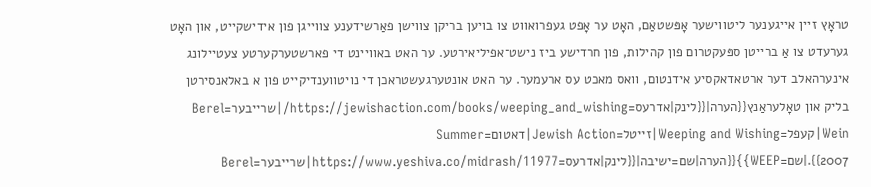טראָץ זיין אייגענער ליטווישער אָפּשטאַם, האָט ער אָפט געפרואווט צו בויען בריקן צווישן פאַרשידענע צווייגן פון אידישקייט, און האָט גערעדט צו אַ ברייטן ספּעקטרום פון קהילות, פון חרדישע ביז נישט־אפיליאירטע. ער האט באוויינט די פארשטערקערטע צעטיילונג אינערהאלב דער ארטאדאקסיע אידנטום, וואס מאכט עס ארעמער. ער האט אונטערגעשטראכן די נויטווענדיקייט פון א באלאנסירטן בליק און טאָלעראַנץ{{הערה|{{לינק|אדרעס=https://jewishaction.com/books/weeping_and_wishing/|שרייבער=Berel Wein|קעפל=Weeping and Wishing|זייטל=Jewish Action|דאטום=Summer 2007}}.|שם=WEEP}}{{הערה|שם=ישיבה|{{לינק|אדרעס=https://www.yeshiva.co/midrash/11977|שרייבער=Berel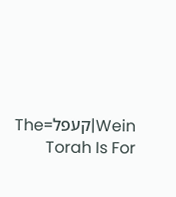Wein|קעפל=The Torah Is For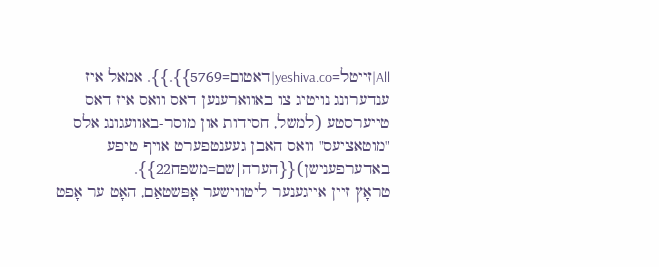All|זייטל=yeshiva.co|דאטום=5769}}.}}. אמאל איז ענדערונג נויטיג צו באווארענען דאס וואס איז דאס טייערסטע (למשל, חסידות און מוסר-באוועגונג אלס "מוטאציעס" וואס האבן געענטפערט אויף טיפע באדערפענישן){{הערה|שם=משפח22}}.
טראָץ זיין אייגענער ליטווישער אָפּשטאַם, האָט ער אָפט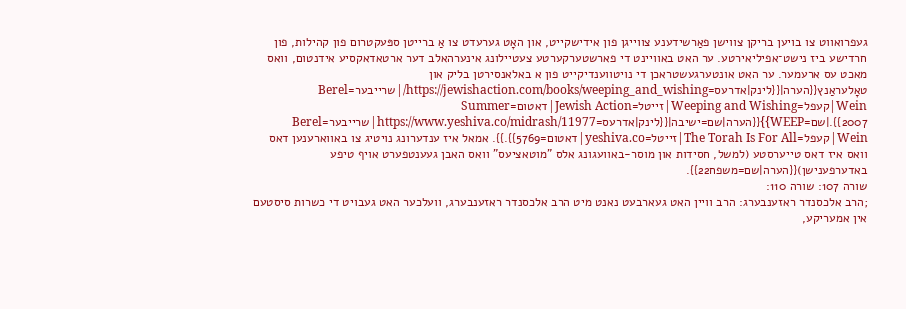געפרואווט צו בויען בריקן צווישן פאַרשידענע צווייגן פון אידישקייט, און האָט גערעדט צו אַ ברייטן ספּעקטרום פון קהילות, פון חרדישע ביז נישט־אפיליאירטע. ער האט באוויינט די פארשטערקערטע צעטיילונג אינערהאלב דער ארטאדאקסיע אידנטום, וואס מאכט עס ארעמער. ער האט אונטערגעשטראכן די נויטווענדיקייט פון א באלאנסירטן בליק און טאָלעראַנץ{{הערה|{{לינק|אדרעס=https://jewishaction.com/books/weeping_and_wishing/|שרייבער=Berel Wein|קעפל=Weeping and Wishing|זייטל=Jewish Action|דאטום=Summer 2007}}.|שם=WEEP}}{{הערה|שם=ישיבה|{{לינק|אדרעס=https://www.yeshiva.co/midrash/11977|שרייבער=Berel Wein|קעפל=The Torah Is For All|זייטל=yeshiva.co|דאטום=5769}}.}}. אמאל איז ענדערונג נויטיג צו באווארענען דאס וואס איז דאס טייערסטע (למשל, חסידות און מוסר-באוועגונג אלס "מוטאציעס" וואס האבן געענטפערט אויף טיפע באדערפענישן){{הערה|שם=משפח22}}.
שורה 107: שורה 110:
;הרב אלכסנדר ראזענבערג: הרב וויין האט געארבעט נאנט מיט הרב אלכסנדר ראזענבערג, וועלכער האט געבויט די כשרות סיסטעם אין אמעריקע,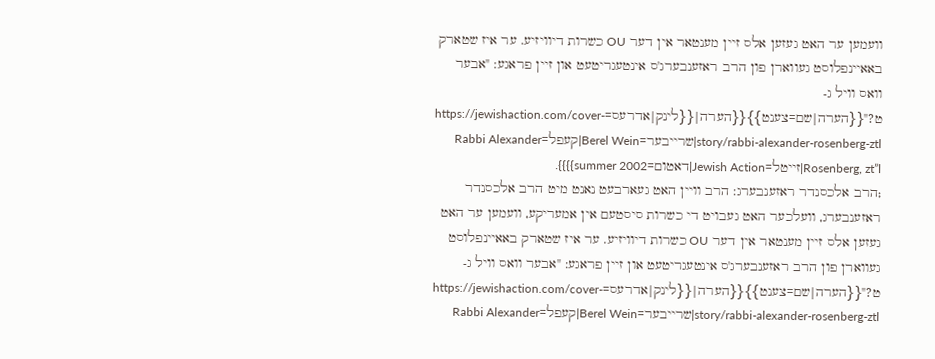וועמען ער האט געזען אלס זיין מענטאר אין דער OU כשרות דיוויזיע. ער איז שטארק באאיינפלוסט געווארן פון הרב ראזענבערג'ס אינטעגריטעט און זיין פראגע: "אבער וואס וויל ג-ט?"{{הערה|שם=צענט}}{{הערה|{{לינק|אדרעס=https://jewishaction.com/cover-story/rabbi-alexander-rosenberg-ztl|שרייבער=Berel Wein|קעפל=Rabbi Alexander Rosenberg, zt”l|זייטל=Jewish Action|דאטום=summer 2002}}}}.
;הרב אלכסנדר ראזענבערג: הרב וויין האט געארבעט נאנט מיט הרב אלכסנדר ראזענבערג, וועלכער האט געבויט די כשרות סיסטעם אין אמעריקע, וועמען ער האט געזען אלס זיין מענטאר אין דער OU כשרות דיוויזיע. ער איז שטארק באאיינפלוסט געווארן פון הרב ראזענבערג'ס אינטעגריטעט און זיין פראגע: "אבער וואס וויל ג-ט?"{{הערה|שם=צענט}}{{הערה|{{לינק|אדרעס=https://jewishaction.com/cover-story/rabbi-alexander-rosenberg-ztl|שרייבער=Berel Wein|קעפל=Rabbi Alexander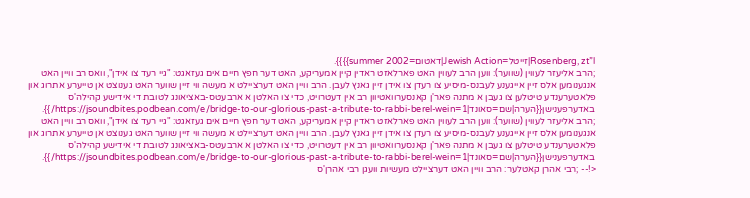Rosenberg, zt”l|זייטל=Jewish Action|דאטום=summer 2002}}}}.
;הרב אליעזר לעווין (שווער): ווען הרב לעווין האט פארלאזט ראדין קיין אמעריקע, האט דער חפץ חיים אים געזאגט: "גיי רעד צו אידן", וואס רב וויין האט אנגענומען אלס זיין אייגענע לעבנס-מיסיע צו רעדן צו אידן זיין גאנץ לעבן. הרב וויין האט דערציילט א מעשה ווי זיין שווער האט גענוצט אן טייערע אתרוג און פלאטערענדע טיטלען צו געבן א מתנה פאר'ן קאנסערוואטיוון רב אין דעטרויט, כדי צו האלטן א ארבעטס-באציאונג לטובת די אידישע קהילה'ס באדערפענישן{{הערה|שם=סאונד|1=https://jsoundbites.podbean.com/e/bridge-to-our-glorious-past-a-tribute-to-rabbi-berel-wein/}}.
;הרב אליעזר לעווין (שווער): ווען הרב לעווין האט פארלאזט ראדין קיין אמעריקע, האט דער חפץ חיים אים געזאגט: "גיי רעד צו אידן", וואס רב וויין האט אנגענומען אלס זיין אייגענע לעבנס-מיסיע צו רעדן צו אידן זיין גאנץ לעבן. הרב וויין האט דערציילט א מעשה ווי זיין שווער האט גענוצט אן טייערע אתרוג און פלאטערענדע טיטלען צו געבן א מתנה פאר'ן קאנסערוואטיוון רב אין דעטרויט, כדי צו האלטן א ארבעטס-באציאונג לטובת די אידישע קהילה'ס באדערפענישן{{הערה|שם=סאונד|1=https://jsoundbites.podbean.com/e/bridge-to-our-glorious-past-a-tribute-to-rabbi-berel-wein/}}.
<!-- ;רבי אהרן קאטלער: הרב וויין האט דערציילט מעשיות וועגן רבי אהרן'ס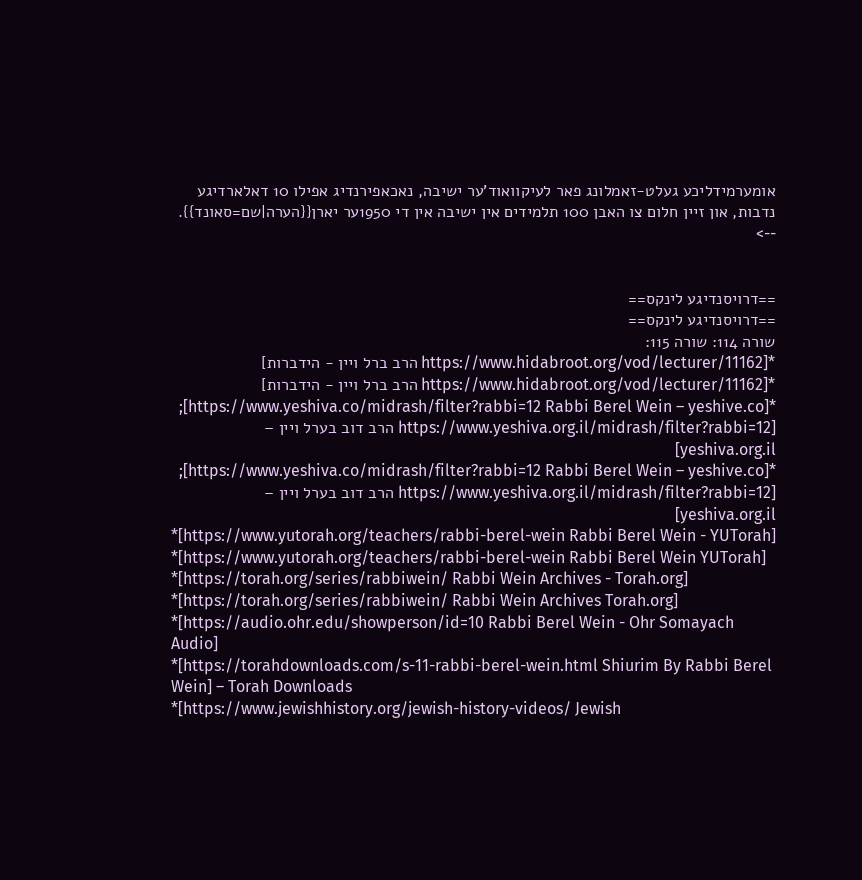אומערמידליכע געלט-זאמלונג פאר לעיקוואוד'ער ישיבה, נאכאפירנדיג אפילו 10 דאלארדיגע נדבות, און זיין חלום צו האבן 100 תלמידים אין ישיבה אין די 1950ער יארן{{הערה|שם=סאונד}}.
-->


==דרויסנדיגע לינקס==
==דרויסנדיגע לינקס==
שורה 114: שורה 115:
*[https://www.hidabroot.org/vod/lecturer/11162 הרב ברל ויין - הידברות]
*[https://www.hidabroot.org/vod/lecturer/11162 הרב ברל ויין - הידברות]
*[https://www.yeshiva.co/midrash/filter?rabbi=12 Rabbi Berel Wein – yeshive.co]; [https://www.yeshiva.org.il/midrash/filter?rabbi=12 הרב דוב בערל ויין – yeshiva.org.il]
*[https://www.yeshiva.co/midrash/filter?rabbi=12 Rabbi Berel Wein – yeshive.co]; [https://www.yeshiva.org.il/midrash/filter?rabbi=12 הרב דוב בערל ויין – yeshiva.org.il]
*[https://www.yutorah.org/teachers/rabbi-berel-wein Rabbi Berel Wein - YUTorah]
*[https://www.yutorah.org/teachers/rabbi-berel-wein Rabbi Berel Wein YUTorah]
*[https://torah.org/series/rabbiwein/ Rabbi Wein Archives - Torah.org]
*[https://torah.org/series/rabbiwein/ Rabbi Wein Archives Torah.org]
*[https://audio.ohr.edu/showperson/id=10 Rabbi Berel Wein - Ohr Somayach Audio]
*[https://torahdownloads.com/s-11-rabbi-berel-wein.html Shiurim By Rabbi Berel Wein] – Torah Downloads
*[https://www.jewishhistory.org/jewish-history-videos/ Jewish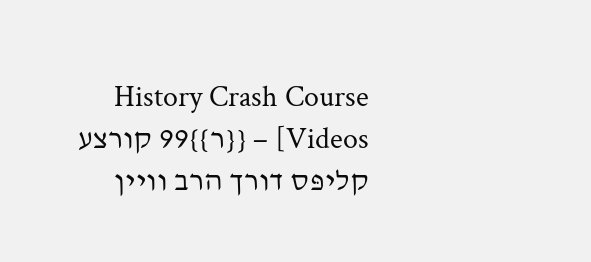History Crash Course Videos] – {{ר}}99 קורצע קליפּס דורך הרב וויין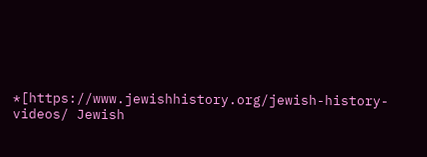*[https://www.jewishhistory.org/jewish-history-videos/ Jewish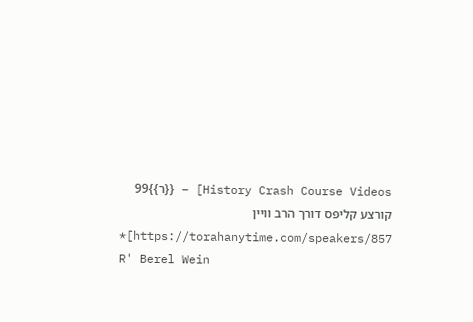History Crash Course Videos] – {{ר}}99 קורצע קליפּס דורך הרב וויין
*[https://torahanytime.com/speakers/857 R' Berel Wein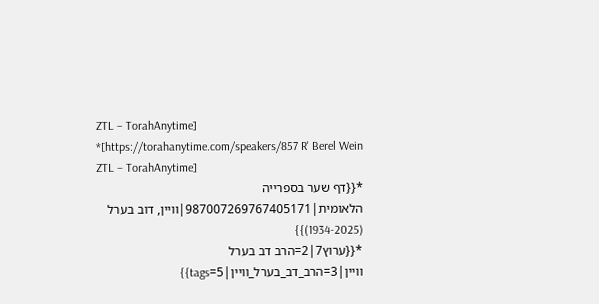ZTL – TorahAnytime]
*[https://torahanytime.com/speakers/857 R' Berel Wein ZTL – TorahAnytime]
*{{דף שער בספרייה הלאומית|987007269767405171|וויין, דוב בערל (1934-2025)}}
*{{ערוץ7|2=הרב דב בערל וויין|3=הרב_דב_בערל_וויין|5=tags}}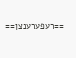==רעפערענצן==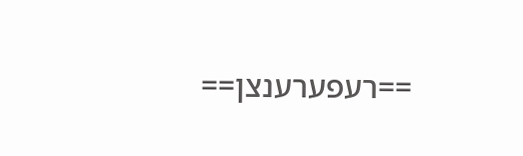==רעפערענצן==